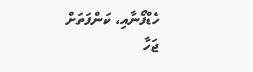ހެޑްފޯނާއި، ކަންފަތަށް ޖަހާ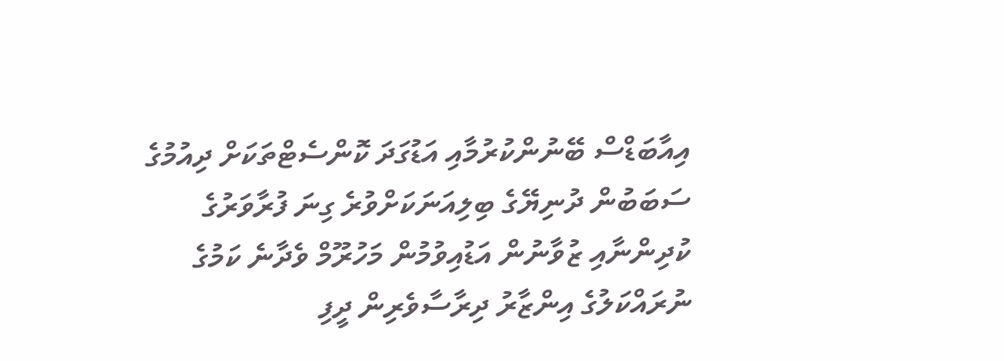އިއާބަޑްސް ބޭނުންކުރުމާއި އަޑުގަދަ ކޮންސެޓްތަކަށް ދިއުމުގެ ސަބަބުން ދުނިޔޭގެ ބިލިއަނަކަށްވުރެ ގިނަ ފުރާވަރުގެ ކުދިންނާއި ޒުވާނުން އަޑުއިވުމުން މަހުރޫމް ވެދާނެ ކަމުގެ ނުރައްކަލުގެ އިންޒާރު ދިރާސާވެރިން ދީފި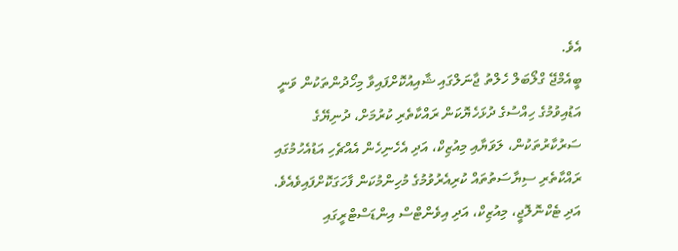އެވެ.
ބީއެމްޖޭ ގްލޯބަލް ހެލްތު ޖާނަލްގައި ޝާއިއުކޮށްފައިވާ މިހޯދުންތަކުން ވަނީ އަޑުއިވުމުގެ ހިއްސުގެ ދުޅަހެޔޮކަން ރައްކާތެރި ކުރުމަށް، ދުނިޔޭގެ ސަރުކާރުތަކުން، ލަވަޔާއި މިއުޒިކް، އަދި އެހެނިހެން އެއްޗެހި އަޑުއެހުމުގައި ރައްކާތެރި ސިޔާސަތުތައް ކުރިއެރުވުމުގެ މުހިންމުކަން ފާހަގަކޮށްފައިވެއެވެ. އަދި ޓެކްނޮލޮޖީ، މިއުޒިކް، އަދި އިވެންޓްސް އިންޑަސްޓްރީގައި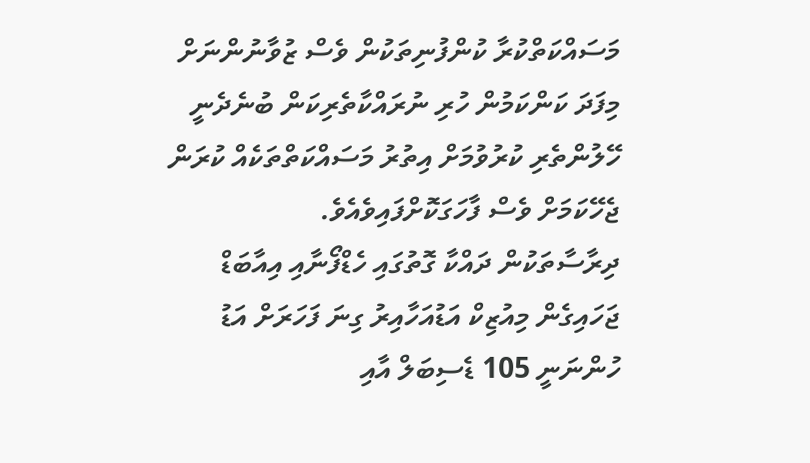މަސައްކަތްކުރާ ކުންފުނިތަކުން ވެސް ޒުވާނުންނަށް މިފަދަ ކަންކަމުން ހުރި ނުރައްކާތެރިކަން ބުނެދެނީ ހޭލުންތެރި ކުރުވުމަށް އިތުރު މަސައްކަތްތަކެއް ކުރަން ޖެހޭކަމަށް ވެސް ފާހަގަކޮށްފައިވެއެވެ.
ދިރާސާތަކުން ދައްކާ ގޮތުގައި ހެޑްފޯނާއި އިއާބަޑް ޖަހައިގެން މިއުޒިކް އަޑުއަހާއިރު ގިނަ ފަހަރަށް އަޑު ހުންނަނީ 105 ޑެސިބަލް އާއި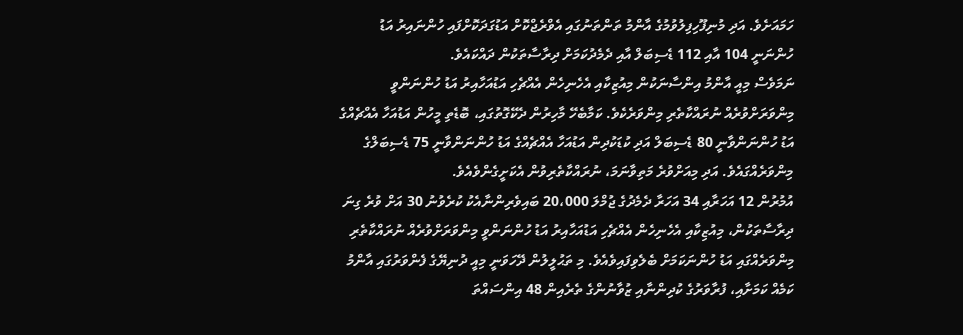ހަމައަށެވެ. އަދި މުނިފޫހިފިލުވުމުގެ އާންމު ތަންތަނުގައި އެވްރެޖްކޮށް އަޑުގަދަކޮށްފައި ހުންނައިރު އަޑު ހުންނަނީ 104 އާއި 112 ޑެސިބަލް އާއި ދެމެދުކަމަށް ދިރާސާތަކުން ދައްކައެވެ.
ނަމަވެސް މިއީ އާންމު އިންސާނަކުން މިއުޒިކާއި އެހެނިހެން އެއްޗެހި އަޑުއަހާއިރު އަޑު ހުންނަންވީ މިންވަރަށްވުރެއް ނުރައްކާތެރި މިންވަރެކެވެ. ކަމާބެހޭ މާހިރުން ދެކޭގޮތުގައި، ބޮޑެތި މީހުން އަޑުއަހާ އެއްޗެއްގެ އަޑު ހުންނަންވާނީ 80 ޑެސިބަލް އަދި ކުޑަކުދިން އަޑުއަހާ އެއްޗެއްގެ އަޑު ހުންނަންވާނީ 75 ޑެސިބަލްގެ މިންވަރެއްގައެވެ. އަދި މިއަށްވުރެ މަތިވާނަމަ، ނުރައްކާތެރިވުން އެކަށީގެންވެއެވެ.
އުމުރުން 12 އަހަރާއި 34 އަހަރާ ދެމެދުގެ ޖުމްލަ 20،000 ބައިވެރިންނާއެކު ކުރެވުނު 30 އަށް ވުރެ ގިނަ ދިރާސާތަކުން، މިއުޒިކާއި އެހެނިހެން އެއްޗެހި އަޑުއަހާއިރު އަޑު ހުންނަންވީ މިންވަރަށްވުރެއް ނުރައްކާތެރި މިންވަރެއްގައި އަޑު ހުންނަކަމަށް ބެލެވިފައިވެއެވެ. މި ތަޙުލީލުން ދޭހަވަނީ މިއީ ދުނިޔޭގެ ފެންވަރުގައި އާންމު ކަމެއް ކަމަށާއި، ފުރާވަރުގެ ކުދިންނާއި ޒުވާނުންގެ ތެރެއިން 48 އިންސައްތަ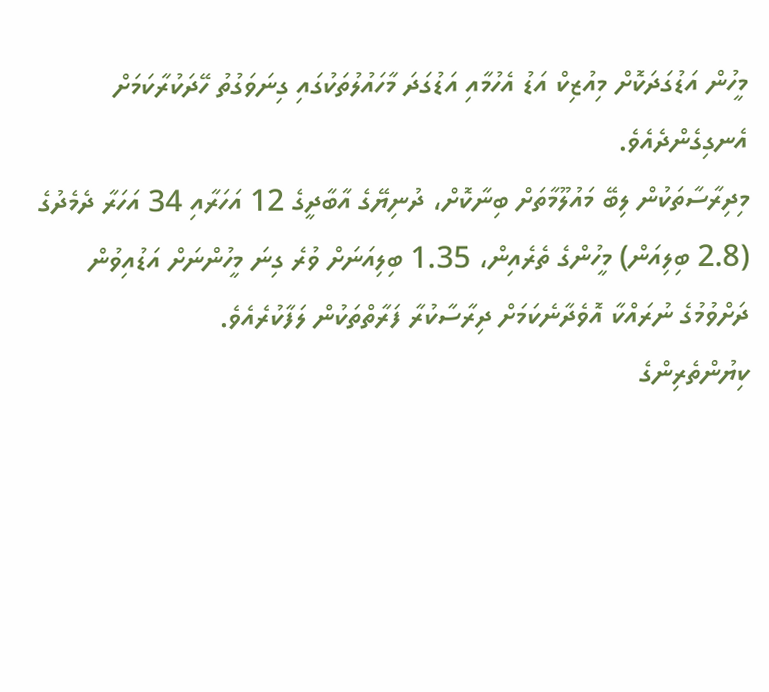މީހުން އަޑުގަދަކޮށް މިއުޒިކް އަޑު އެހުމާއި އަޑުގަދަ މާހައުލުތަކުގައި ގިނަވަގުތު ހޭދަކުރާކަމަށް އެނގިގެންދެއެވެ.
މިދިރާސާތަކުން ލިބޭ މައުލޫމާތަށް ބިނާކޮށް، ދުނިޔޭގެ އާބާދީގެ 12 އަހަރާއި 34 އަހަރާ ދެމެދުގެ (2.8 ބިލިއަން) މީހުންގެ ތެރެއިން، 1.35 ބިލިއަނަށް ވުރެ ގިނަ މީހުންނަށް އަޑުއިވުން ދަށްވުމުގެ ނުރައްކާ އޮވެދާނެކަމަށް ދިރާސާކުރާ ފަރާތްތަކުން ލަފާކުރެއެވެ.
ކިޔުންތެރިންގެ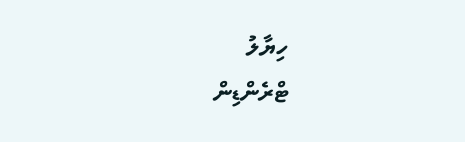ހިޔާލު
ޓްރެންޑިން